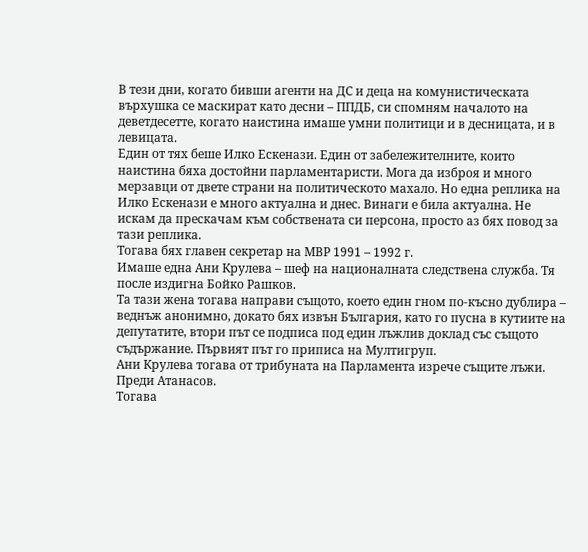В тези дни, когато бивши агенти на ДС и деца на комунистическата върхушка се маскират като десни – ППДБ, си спомням началото на деветдесетте, когато наистина имаше умни политици и в десницата, и в левицата.
Един от тях беше Илко Ескенази. Един от забележителните, които наистина бяха достойни парламентаристи. Мога да изброя и много мерзавци от двете страни на политическото махало. Но една реплика на Илко Ескенази е много актуална и днес. Винаги е била актуална. Не искам да прескачам към собствената си персона, просто аз бях повод за тази реплика.
Тогава бях главен секретар на МВР 1991 – 1992 г.
Имаше една Ани Крулева – шеф на националната следствена служба. Тя после издигна Бойко Рашков.
Та тази жена тогава направи същото, което един гном по-късно дублира – веднъж анонимно, докато бях извън България, като го пусна в кутиите на депутатите, втори път се подписа под един лъжлив доклад със същото съдържание. Първият път го приписа на Мултигруп.
Ани Крулева тогава от трибуната на Парламента изрече същите лъжи. Преди Атанасов.
Тогава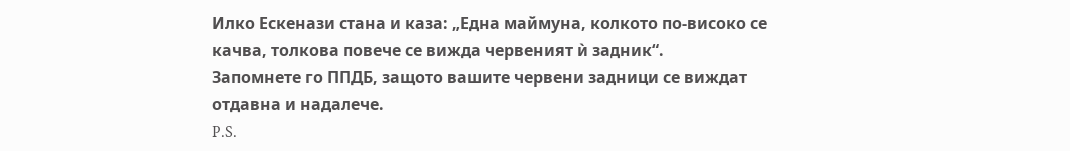Илко Ескенази стана и каза: „Една маймуна, колкото по-високо се качва, толкова повече се вижда червеният ѝ задник“.
Запомнете го ППДБ, защото вашите червени задници се виждат отдавна и надалече.
P.S.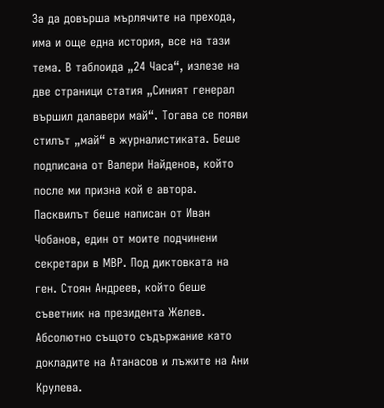За да довърша мърлячите на прехода, има и още една история, все на тази тема. В таблоида „24 Часа“, излезе на две страници статия „Синият генерал вършил далавери май“. Тогава се появи стилът „май“ в журналистиката. Беше подписана от Валери Найденов, който после ми призна кой е автора. Пасквилът беше написан от Иван Чобанов, един от моите подчинени секретари в МВР. Под диктовката на ген. Стоян Андреев, който беше съветник на президента Желев.
Абсолютно същото съдържание като докладите на Атанасов и лъжите на Ани Крулева.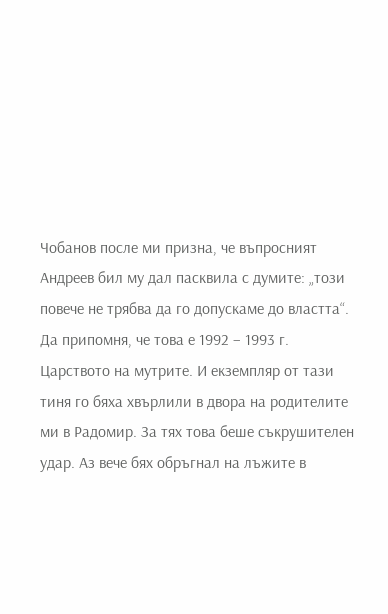Чобанов после ми призна, че въпросният Андреев бил му дал пасквила с думите: „този повече не трябва да го допускаме до властта“. Да припомня, че това е 1992 – 1993 г. Царството на мутрите. И екземпляр от тази тиня го бяха хвърлили в двора на родителите ми в Радомир. За тях това беше съкрушителен удар. Аз вече бях обръгнал на лъжите в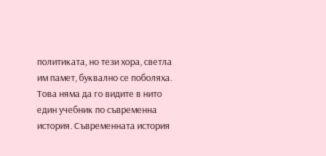политиката, но тези хора, светла им памет, буквално се поболяха.
Това няма да го видите в нито един учебник по съвременна история. Съвременната история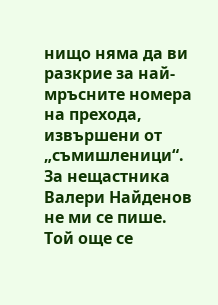нищо няма да ви разкрие за най-мръсните номера на прехода, извършени от „съмишленици“. За нещастника Валери Найденов не ми се пише. Той още се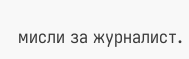мисли за журналист.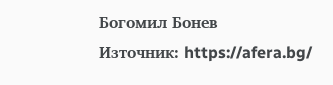Богомил Бонев
Източник: https://afera.bg/